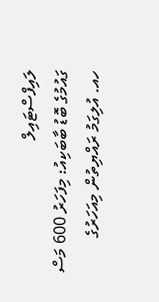ލައިފްސްޓައިލް
ގައުމުގެ ބޮޑު ބާބަކިއު: މިފަހަރު 600 މަސް
ހއ. އުލިގަމު ރައްޔިތުން މިއަހަރުގެ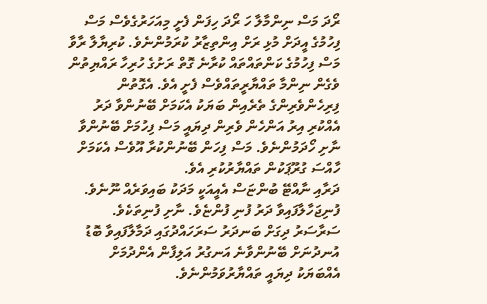ރޯދަ މަސް ނިންމާލާ ހަ ރޯދަ ހިފަން ފެށީ މިއަހަރުގެވެސް މަސް ފިހުމުގެ އީދަށް މުޅި ރަށް އިންތިޒާރު ކުރަމުންނެވެ. ކުރިޔާލާ ރާވާ މަސް ފިހުމުގެ ކަންތައްތައް ކުރާނެ ގޮތް ރަށުގެ ހުރިހާ ރައްޔިތުން ވެގެން ނިންމާ ތައްޔާރީތައްވެސް ފެށީ އެވެ. އެގޮތުން ފިރިހެންވެރިންގެ ތެރެއިން ބަޔަކު އެކަމަށް ބޭނުންވާ ދަރު އެއްކުރި އިރު އަންހެން ވެރިން ދިޔައީ މަސް ފިހުމަށް ބޭނުންވާ ނާށި ހޯދަމުންނެވެ. މަސް ފިހަން ބޭނުންކުރާ އޫވެސް އެކަމަށް ހާއްސަ ގުރޫޕަކުން ތައްޔާރުކުރި އެވެ.
ދަރާއި ނާއްޓޭ ބުންޏަސް އެއީއަކީ މަދަކު ބައިވަރެއް ނޫނެވެ. ފުނިޖަހާލާފައިވާ ދަރު ފުނި ފުންޏެވެ. ނާށި ފުނިތަކެވެ. ސަރާސަރު ދިގަށް ބަނދަރު ސަރަހައްދުގައި ދަމާލާފައިވާ ބޮޑު އުނދުނަށް ބޭނުންވާނެ އަނގުރު އަލިފާން އެންދުމަށް އެއްބަޔަކު ދިޔައީ ތައްޔާރުވަމުންނެވެ.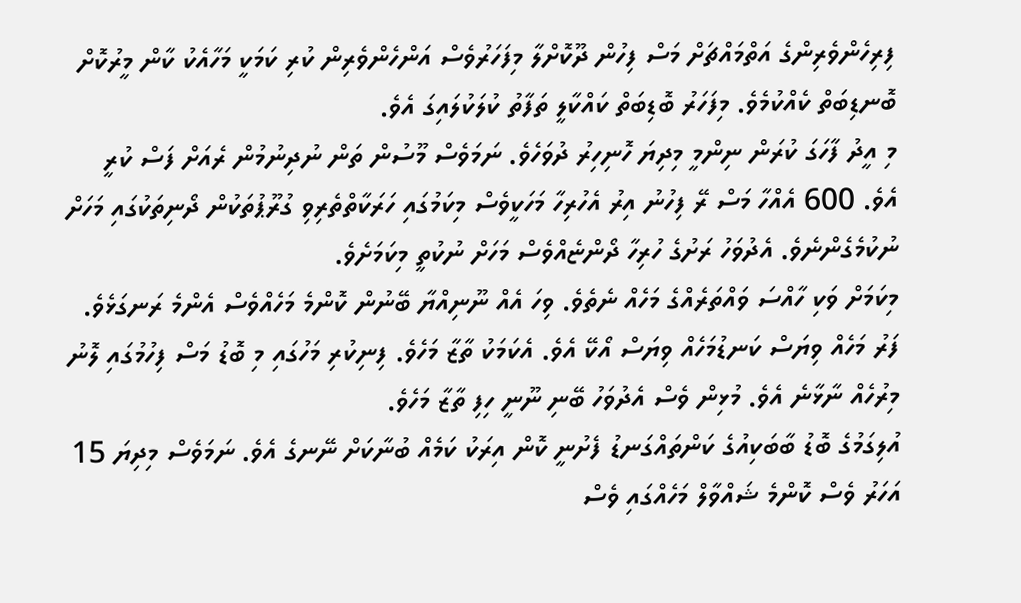ފިރިހެންވެރިންގެ އަތްމައްޗަށް މަސް ފިހުން ދޫކޮށްލާ މިފަހަރުވެސް އަންހެންވެރިން ކުރި ކަމަކީ މަހާއެކު ކާން މީރުކޮށް ބޮނޑިބަތް ކެއްކުމެވެ. މިފަހަރު ބޮޑިބަތް ކައްކާލީ ތަފާތު ކުލަކުލައިގަ އެވެ.
މި އީދު ފާހަގަ ކުރަން ނިންމީ މިދިޔަ ހޮނިހިރު ދުވަހެވެ. ނަމަވެސް މޫސުން ތަން ނުދިނުމުން ރެއަށް ފަސް ކުރީ އެވެ. 600 އެއްހާ މަސް ރޭ ފިހުނު އިރު އެހުރިހާ މަހަކީވެސް މިކަމުގައި ހަރަކާތްތެރިވި ގުރޫޕުތަކުން ދޯނިތަކުގައި މަހަށް ނުކުމެގެންނެވެ. އެދުވަހު ރަށުގެ ހުރިހާ ދޯންޏެއްވެސް މަހަށް ނުކުތީ މިކަމަށެވެ.
މިކަމަށް ވަކި ހާއްސަ ވައްތަރެއްގެ މަހެއް ނެތެވެ. ވިހަ އެއް ނޫނިއްޔާ ބޭނުން ކޮންމެ މަހެއްވެސް އެންމެ ރަނގަޅެވެ. ފަރު މަހެއް ވިޔަސް ކަނޑުމަހެއް ވިޔަސް އޯކޭ އެވެ. އެކަމަކު ތާޒާ މަހެވެ. ފިނިކުރި މަހުގައި މި ބޮޑު މަސް ފިހުމުގައި ލޮނު މިރުހެއް ނާޅާނެ އެވެ. މުޅިން ވެސް އެދުވަހު ބޭނި ނޫނީ ހިފި ތާޒާ މަހެވެ.
އުލިގަމުގެ ބޮޑު ބާބަކިއުގެ ކަންތައްގަނޑު ފެށުނީ ކޮން އިރަކު ކަމެއް ބުނާކަށް ނޭނގެ އެވެ. ނަމަވެސް މިދިޔަ 15 އަހަރު ވެސް ކޮންމެ ޝައްވާލް މަހެއްގައި ވެސް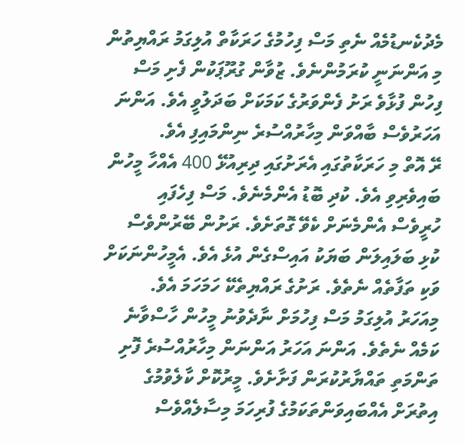މެދުކެނޑުމެއް ނެތި މަސް ފިހުމުގެ ހަރަކާތް އުލިގަމު ރައްޔިތުން މި އަންނަނީ ކުރަމުންނެވެ. ޒުވާން ގުރޫޕަކުން ފެށި މަސް ފިހުން ފުޅާވެ ރަށު ފެންވަރުގެ ކަމަކަށް ބަދަލުވީ އެވެ. އަންނަ އަހަރުވެސް ބާއްވަން މިހާރުއްސުރެ ނިންމައިފި އެވެ.
ރޭ އޮތް މި ހަރަކާތުގައި އެރަށުގައި ދިރިއުޅޭ 400 އެއްހާ މީހުން ބައިވެރިވި އެވެ. ކުދި ބޮޑު އެންމެނެވެ. މަސް ފިހެފައި ހުރީވެސް އެންމެނަށް ކެވޭ ގޮތަށެވެ. ރަށުން ބޭރުންވެސް ކުޅި ބަލައިލަން ބަޔަކު އައިސްގެން އުޅެ އެވެ. އެމީހުންނަކަށް ވަކި ތަފާތެއް ނެތެވެ. ރަށުގެ ރައްޔިތެކޭ ހަމަހަމަ އެވެ.
މިއަހަރު އުލިގަމު މަސް ފިހުމަށް ނާދެވުނު މީހުން ހާސްވާނެ ކަމެއް ނެތެވެ. އަންނަ އަހަރު އަންނަން މިހާރުއްސުރެ ފޮށި ތަންމަތި ތައްޔާރުކުރަން ފަށާށެވެ. މީރުކޮށް ކާލެވުމުގެ އިތުރަށް އެއްބައިވަންތަކަމުގެ ފުރިހަމަ މިސާލެއްވެސް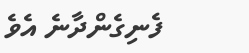ފެނިގެންދާނެ އެވެ